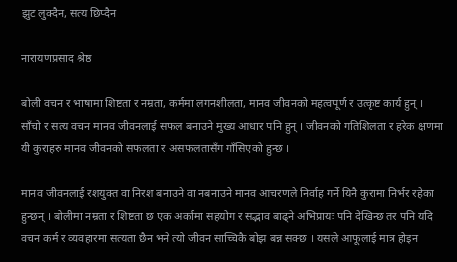झुट लुक्दैन, सत्य छिप्दैन

नारायणप्रसाद श्रेष्ठ

बोली वचन र भाषामा शिष्टता र नम्रता, कर्ममा लगनशीलता, मानव जीवनको महत्वपूर्ण र उत्कृष्ट कार्य हुन् । साँचो र सत्य वचन मानव जीवनलाई सफल बनाउने मुख्य आधार पनि हुन् । जीवनको गतिशिलता र हरेक क्षणमा यी कुराहरु मानव जीवनको सफलता र असफलतासँग गाँसिएको हुन्छ ।

मानव जीवनलाई रशयुक्त वा निरश बनाउने वा नबनाउने मानव आचरणले निर्वाह गर्ने यिनै कुरामा निर्भर रहेका हुन्छन् । बोलीमा नम्रता र शिष्टता छ एक अर्कामा सहयोग र सद्भाव बाढ्ने अभिप्रायः पनि देखिन्छ तर पनि यदि वचन कर्म र व्यवहारमा सत्यता छैन भने त्यो जीवन साच्चिकै बोझ बन्न सक्छ । यसले आफूलाई मात्र होइन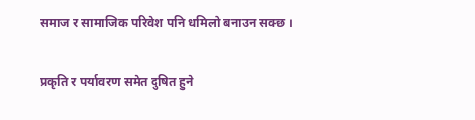समाज र सामाजिक परिवेश पनि धमिलो बनाउन सक्छ ।

प्रकृति र पर्यावरण समेत दुषित हुने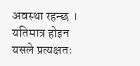अवस्था रहन्छ । यतिमात्र होइन यसले प्रत्यक्षतः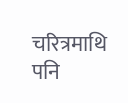चरित्रमाथि पनि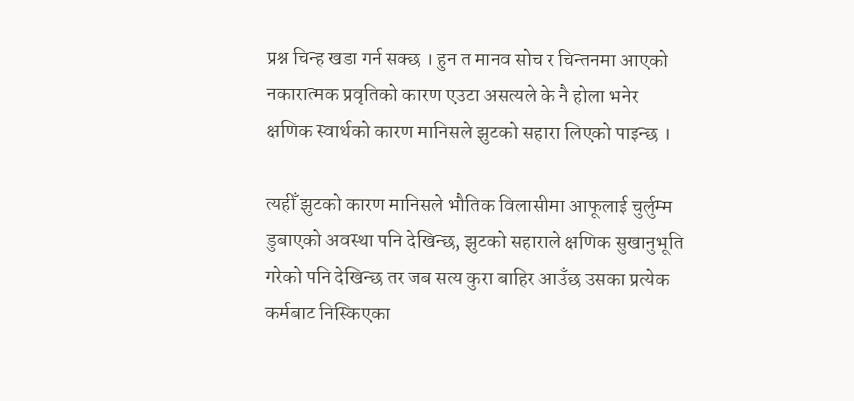प्रश्न चिन्ह खडा गर्न सक्छ । हुन त मानव सोच र चिन्तनमा आएको नकारात्मक प्रवृतिको कारण एउटा असत्यले के नै होला भनेर क्षणिक स्वार्थको कारण मानिसले झुटको सहारा लिएको पाइन्छ ।

त्यहीँ झुटको कारण मानिसले भौतिक विलासीमा आफूलाई चुर्लुम्म डुबाएको अवस्था पनि देखिन्छ, झुटको सहाराले क्षणिक सुखानुभूति गरेको पनि देखिन्छ तर जब सत्य कुरा बाहिर आउँछ उसका प्रत्येक कर्मबाट निस्किएका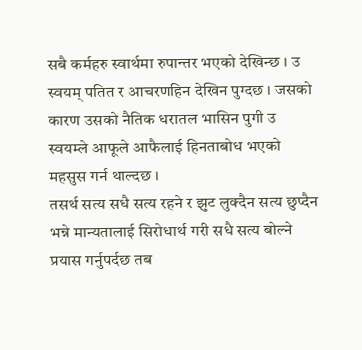सबै कर्महरु स्वार्थमा रुपान्तर भएको देखिन्छ । उ स्वयम् पतित र आचरणहिन देखिन पुग्दछ । जसको कारण उसको नैतिक धरातल भासिन पुगी उ स्वयम्ले आफूले आफैलाई हिनताबोध भएको महसुस गर्न थाल्दछ ।
तसर्थ सत्य सधै सत्य रहने र झुट लुक्दैन सत्य छुप्दैन भन्ने मान्यतालाई सिरोधार्थ गरी सधै सत्य बोल्ने प्रयास गर्नुपर्दछ तब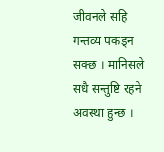जीवनले सहि गन्तव्य पकड्न सक्छ । मानिसले सधै सन्तुष्टि रहने अवस्था हुन्छ ।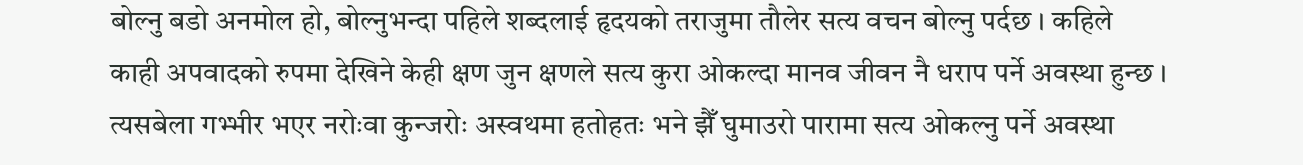बोल्नु बडो अनमोल हो, बोल्नुभन्दा पहिले शब्दलाई हृदयको तराजुमा तौलेर सत्य वचन बोल्नु पर्दछ । कहिले काही अपवादको रुपमा देखिने केही क्षण जुन क्षणले सत्य कुरा ओकल्दा मानव जीवन नै धराप पर्ने अवस्था हुन्छ । त्यसबेला गभ्भीर भएर नरोःवा कुन्जरोः अस्वथमा हतोहतः भने झैँ घुमाउरो पारामा सत्य ओकल्नु पर्ने अवस्था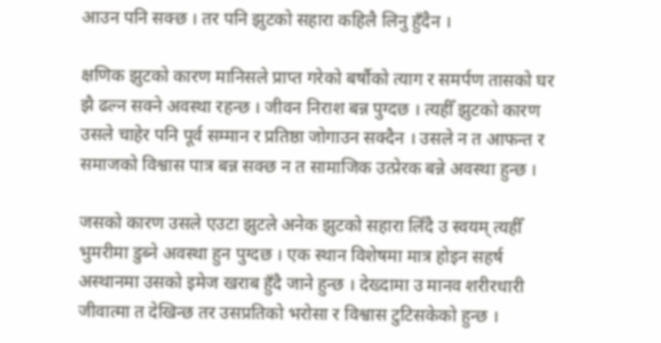आउन पनि सक्छ । तर पनि झुटको सहारा कहिलै लिनु हुँदैन ।

क्षणिक झुटको कारण मानिसले प्राप्त गरेको बर्षौको त्याग र समर्पण तासको घर झै ढल्न सक्ने अवस्था रहन्छ । जीवन निराश बन्न पुग्दछ । त्यहीँ झुटको कारण उसले चाहेर पनि पूर्व सम्मान र प्रतिष्ठा जोगाउन सक्दैन । उसले न त आफन्त र समाजको विश्वास पात्र बन्न सक्छ न त सामाजिक उत्प्रेरक बन्ने अवस्था हुन्छ ।

जसको कारण उसले एउटा झुटले अनेक झुटको सहारा लिँदै उ स्वयम् त्यहीँ भुमरीमा डुब्ने अवस्था हुन पुग्दछ । एक स्थान विशेषमा मात्र होइन सहर्ष अस्थानमा उसको इमेज खराब हुँदै जाने हुन्छ । देख्दामा उ मानव शरीरधारी जीवात्मा त देखिन्छ तर उसप्रतिको भरोसा र विश्वास टुटिसकेको हुन्छ ।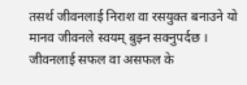तसर्थ जीवनलाई निराश वा रसयुक्त बनाउने यो मानव जीवनले स्वयम् बुझ्न सक्नुपर्दछ । जीवनलाई सफल वा असफल के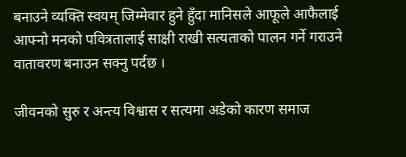बनाउने व्यक्ति स्वयम् जिम्मेवार हुने हुँदा मानिसले आफूले आफैलाई आफ्नो मनको पवित्रतालाई साक्षी राखी सत्यताको पालन गर्ने गराउने वातावरण बनाउन सक्नु पर्दछ ।

जीवनको सुरु र अन्त्य विश्वास र सत्यमा अडेको कारण समाज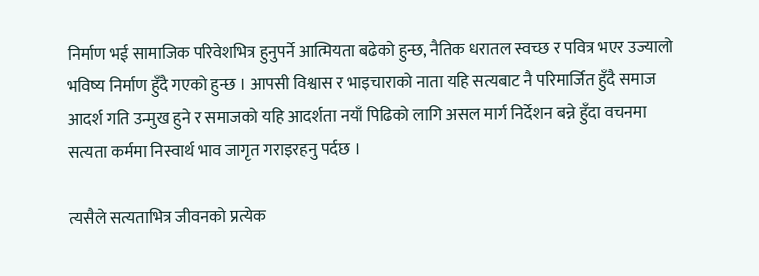निर्माण भई सामाजिक परिवेशभित्र हुनुपर्ने आत्मियता बढेको हुन्छ, नैतिक धरातल स्वच्छ र पवित्र भएर उज्यालो भविष्य निर्माण हुँदै गएको हुन्छ । आपसी विश्वास र भाइचाराको नाता यहि सत्यबाट नै परिमार्जित हुँदै समाज आदर्श गति उन्मुख हुने र समाजको यहि आदर्शता नयाँ पिढिको लागि असल मार्ग निर्देशन बन्ने हुँदा वचनमा सत्यता कर्ममा निस्वार्थ भाव जागृत गराइरहनु पर्दछ ।

त्यसैले सत्यताभित्र जीवनको प्रत्येक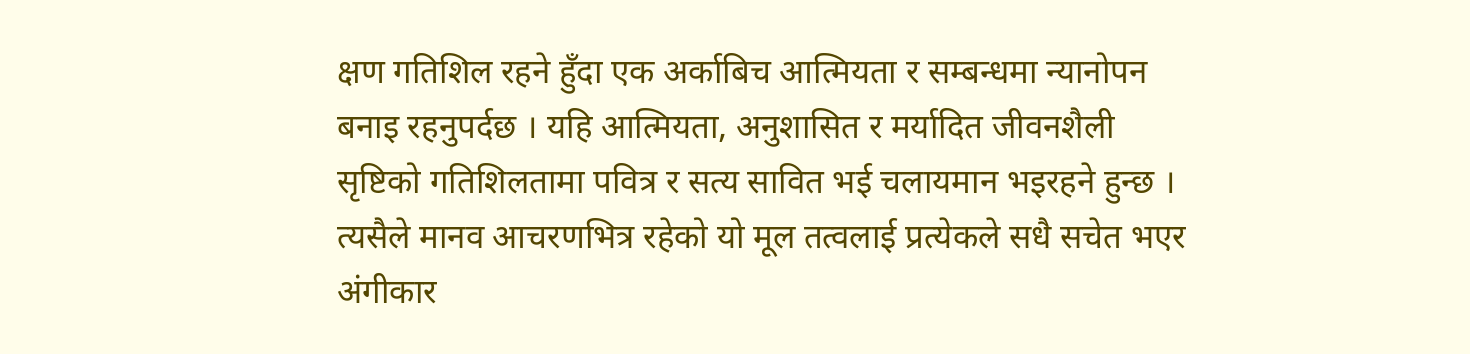क्षण गतिशिल रहने हुँदा एक अर्काबिच आत्मियता र सम्बन्धमा न्यानोपन बनाइ रहनुपर्दछ । यहि आत्मियता, अनुशासित र मर्यादित जीवनशैली सृष्टिको गतिशिलतामा पवित्र र सत्य सावित भई चलायमान भइरहने हुन्छ । त्यसैले मानव आचरणभित्र रहेको यो मूल तत्वलाई प्रत्येकले सधै सचेत भएर अंगीकार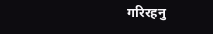गरिरहनु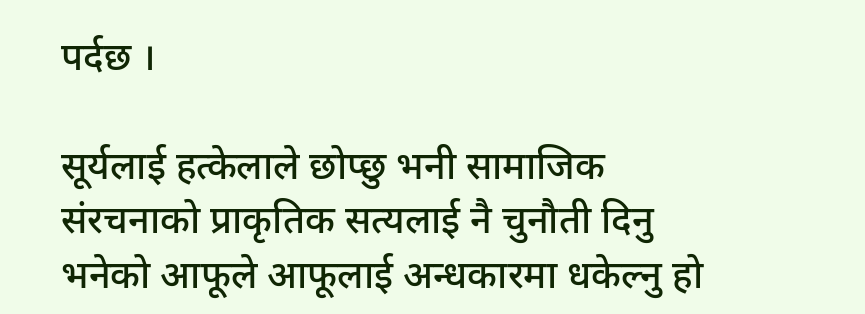पर्दछ ।

सूर्यलाई हत्केलाले छोप्छु भनी सामाजिक संरचनाको प्राकृतिक सत्यलाई नै चुनौती दिनु भनेको आफूले आफूलाई अन्धकारमा धकेल्नु हो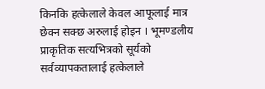किनकि हत्केलाले केवल आफूलाई मात्र छेक्न सक्छ अरुलाई होइन । भूमण्डलीय प्राकृतिक सत्यभित्रको सूर्यको सर्वव्यापकतालाई हत्केलाले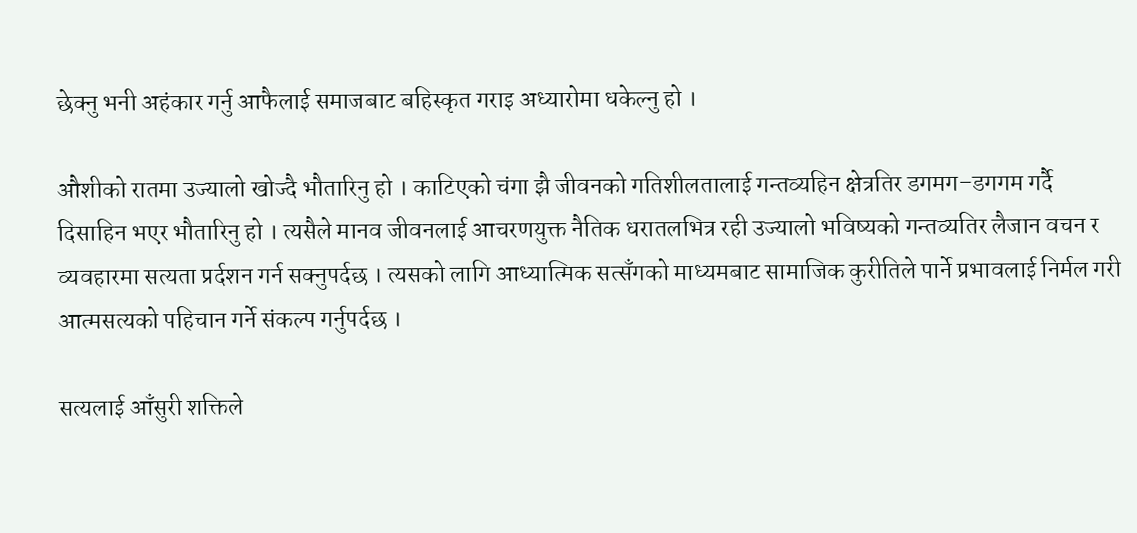छेक्नु भनी अहंकार गर्नु आफैलाई समाजबाट बहिस्कृत गराइ अध्यारोमा धकेल्नु हो ।

औशीको रातमा उज्यालो खोज्दै भौतारिनु हो । काटिएको चंगा झै जीवनको गतिशीलतालाई गन्तव्यहिन क्षेत्रतिर डगमग–डगगम गर्दै दिसाहिन भएर भौतारिनु हो । त्यसैले मानव जीवनलाई आचरणयुक्त नैतिक धरातलभित्र रही उज्यालो भविष्यको गन्तव्यतिर लैजान वचन र व्यवहारमा सत्यता प्रर्दशन गर्न सक्नुपर्दछ । त्यसको लागि आध्यात्मिक सत्सँगको माध्यमबाट सामाजिक कुरीतिले पार्ने प्रभावलाई निर्मल गरी आत्मसत्यको पहिचान गर्ने संकल्प गर्नुपर्दछ ।

सत्यलाई आँसुरी शक्तिले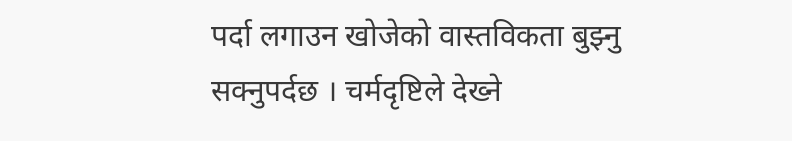पर्दा लगाउन खोजेको वास्तविकता बुझ्नु सक्नुपर्दछ । चर्मदृष्टिले देख्ने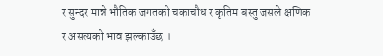र सुन्दर मान्ने भौतिक जगतको चकाचौध र कृतिम बस्तु जसले क्षणिक र असत्यको भाव झल्काउँछ ।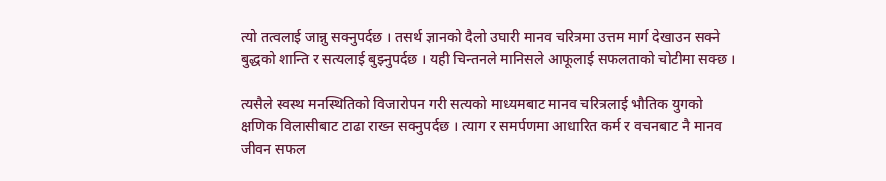त्यो तत्वलाई जान्नु सक्नुपर्दछ । तसर्थ ज्ञानको दैलो उघारी मानव चरित्रमा उत्तम मार्ग देखाउन सक्ने बुद्धको शान्ति र सत्यलाई बुझ्नुपर्दछ । यही चिन्तनले मानिसले आफूलाई सफलताको चोटीमा सक्छ ।

त्यसैले स्वस्थ मनस्थितिको विजारोपन गरी सत्यको माध्यमबाट मानव चरित्रलाई भौतिक युगको क्षणिक विलासीबाट टाढा राख्न सक्नुपर्दछ । त्याग र समर्पणमा आधारित कर्म र वचनबाट नै मानव जीवन सफल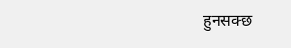हुनसक्छ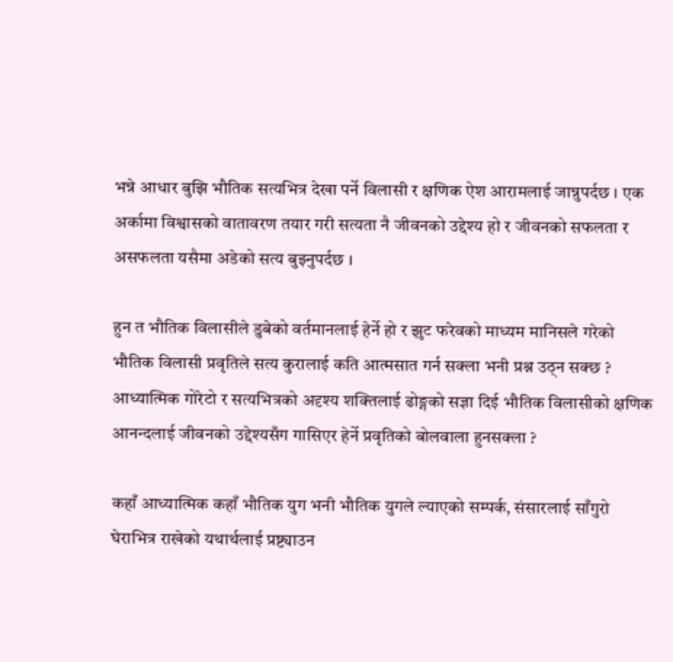भन्ने आधार बुझि भौतिक सत्यभित्र देखा पर्ने विलासी र क्षणिक ऐश आरामलाई जान्नुपर्दछ । एक अर्कामा विश्वासको वातावरण तयार गरी सत्यता नै जीवनको उद्देश्य हो र जीवनको सफलता र असफलता यसैमा अडेको सत्य बुझ्नुपर्दछ ।

हुन त भौतिक विलासीले डुबेको वर्तमानलाई हेर्ने हो र झुट फरेवको माध्यम मानिसले गरेको भौतिक विलासी प्रवृतिले सत्य कुरालाई कति आत्मसात गर्न सक्ला भनी प्रश्न उठ्न सक्छ ? आध्यात्मिक गोरेटो र सत्यभित्रको अदृश्य शक्तिलाई ढोङ्गको सज्ञा दिई भौतिक विलासीको क्षणिक आनन्दलाई जीवनको उद्देश्यसँग गासिएर हेर्ने प्रवृतिको बोलवाला हुनसक्ला ?

कहाँ आध्यात्मिक कहाँ भौतिक युग भनी भौतिक युगले ल्याएको सम्पर्क, संसारलाई साँगुरो घेराभित्र राखेको यथार्थलाई प्रष्ट्याउन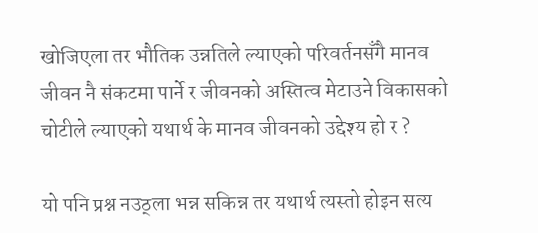खोजिएला तर भौतिक उन्नतिले ल्याएको परिवर्तनसँगै मानव जीवन नै संकटमा पार्ने र जीवनको अस्तित्व मेटाउने विकासको चोटीले ल्याएको यथार्थ के मानव जीवनको उद्देश्य हो र ?

यो पनि प्रश्न नउठ्ला भन्न सकिन्न तर यथार्थ त्यस्तो होइन सत्य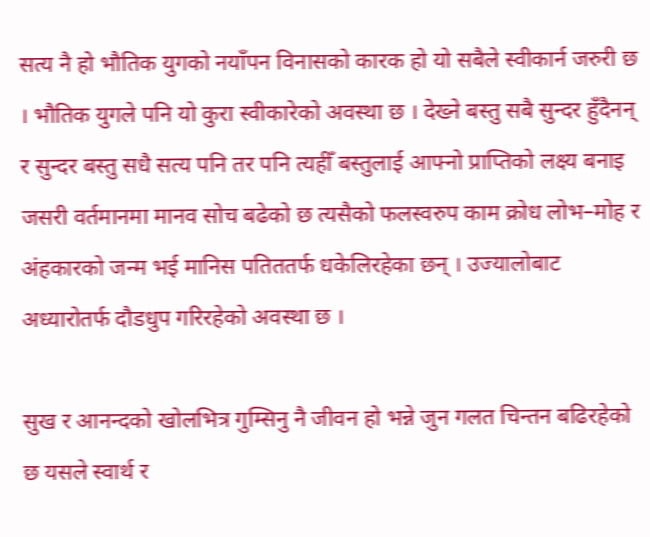सत्य नै हो भौतिक युगको नयाँपन विनासको कारक हो यो सबैले स्वीकार्न जरुरी छ । भौतिक युगले पनि यो कुरा स्वीकारेको अवस्था छ । देख्ने बस्तु सबै सुन्दर हुँदैनन् र सुन्दर बस्तु सधै सत्य पनि तर पनि त्यहीँ बस्तुलाई आफ्नो प्राप्तिको लक्ष्य बनाइ जसरी वर्तमानमा मानव सोच बढेको छ त्यसैको फलस्वरुप काम क्रोध लोभ–मोह र अंहकारको जन्म भई मानिस पतिततर्फ धकेलिरहेका छन् । उज्यालोबाट अध्यारोतर्फ दौडधुप गरिरहेको अवस्था छ ।

सुख र आनन्दको खोलभित्र गुम्सिनु नै जीवन हो भन्ने जुन गलत चिन्तन बढिरहेको छ यसले स्वार्थ र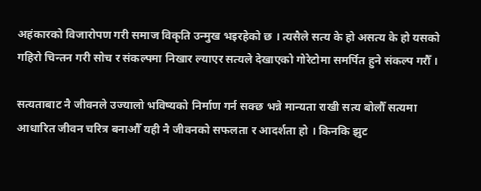अहंकारको विजारोपण गरी समाज विकृति उन्मुख भइरहेको छ । त्यसैले सत्य के हो असत्य के हो यसको गहिरो चिन्तन गरी सोच र संकल्पमा निखार ल्याएर सत्यले देखाएको गोरेटोमा समर्पित हुने संकल्प गरौँ ।

सत्यताबाट नै जीवनले उज्यालो भविष्यको निर्माण गर्न सक्छ भन्ने मान्यता राखी सत्य बोलौँ सत्यमा आधारित जीवन चरित्र बनाऔँ यही नै जीवनको सफलता र आदर्शता हो । किनकि झुट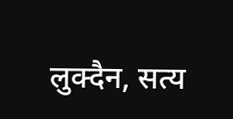लुक्दैन, सत्य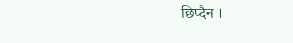छिप्दैन ।